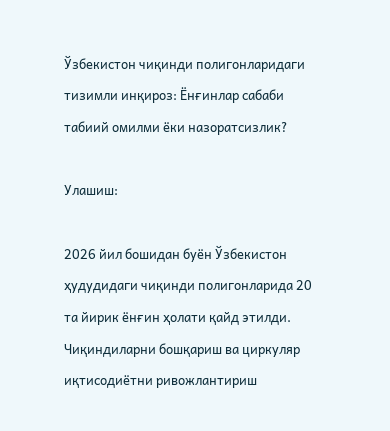Ўзбекистон чиқинди полигонларидаги тизимли инқироз: Ёнғинлар сабаби табиий омилми ёки назоратсизлик?

Улашиш:

2026 йил бошидан буён Ўзбекистон ҳудудидаги чиқинди полигонларида 20 та йирик ёнғин ҳолати қайд этилди. Чиқиндиларни бошқариш ва циркуляр иқтисодиётни ривожлантириш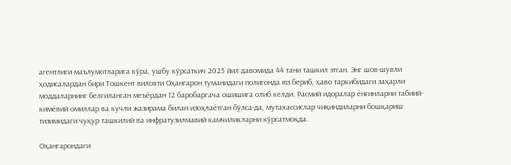агентлиги маълумотларига кўра, ушбу кўрсаткич 2025 йил давомида 44 тани ташкил этган. Энг шов-шувли ҳодисалардан бири Тошкент вилояти Оҳангарон туманидаги полигонда юз бериб, ҳаво таркибидаги заҳарли моддаларнинг белгиланган меъёрдан 12 баробаргача ошишига олиб келди. Расмий идоралар ёнғинларни табиий-кимёвий омиллар ва кучли жазирама билан изоҳлаётган бўлса-да, мутахассислар чиқиндиларни бошқариш тизимидаги чуқур ташкилий ва инфратузилмавий камчиликларни кўрсатмоқда.

Оҳангарондаги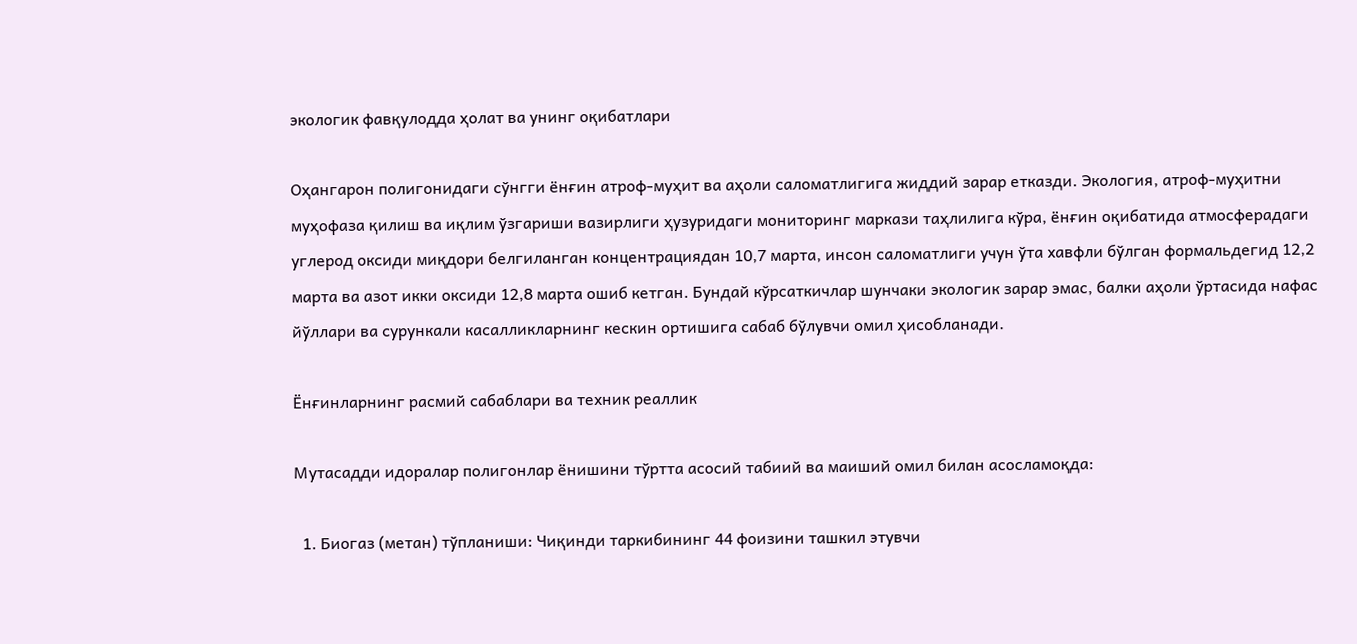экологик фавқулодда ҳолат ва унинг оқибатлари

Оҳангарон полигонидаги сўнгги ёнғин атроф-муҳит ва аҳоли саломатлигига жиддий зарар етказди. Экология, атроф-муҳитни муҳофаза қилиш ва иқлим ўзгариши вазирлиги ҳузуридаги мониторинг маркази таҳлилига кўра, ёнғин оқибатида атмосферадаги углерод оксиди миқдори белгиланган концентрациядан 10,7 марта, инсон саломатлиги учун ўта хавфли бўлган формальдегид 12,2 марта ва азот икки оксиди 12,8 марта ошиб кетган. Бундай кўрсаткичлар шунчаки экологик зарар эмас, балки аҳоли ўртасида нафас йўллари ва сурункали касалликларнинг кескин ортишига сабаб бўлувчи омил ҳисобланади.

Ёнғинларнинг расмий сабаблари ва техник реаллик

Мутасадди идоралар полигонлар ёнишини тўртта асосий табиий ва маиший омил билан асосламоқда:

  1. Биогаз (метан) тўпланиши: Чиқинди таркибининг 44 фоизини ташкил этувчи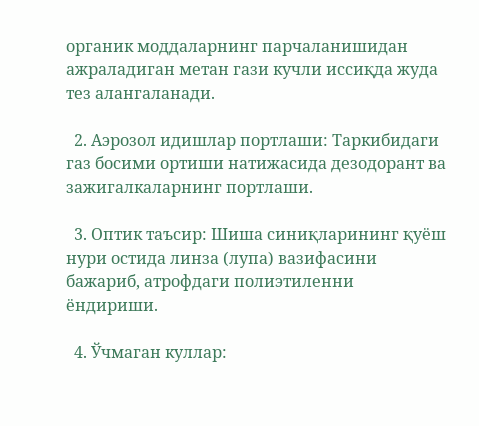органик моддаларнинг парчаланишидан ажраладиган метан гази кучли иссиқда жуда тез алангаланади.

  2. Аэрозол идишлар портлаши: Таркибидаги газ босими ортиши натижасида дезодорант ва зажигалкаларнинг портлаши.

  3. Оптик таъсир: Шиша синиқларининг қуёш нури остида линза (лупа) вазифасини бажариб, атрофдаги полиэтиленни ёндириши.

  4. Ўчмаган куллар: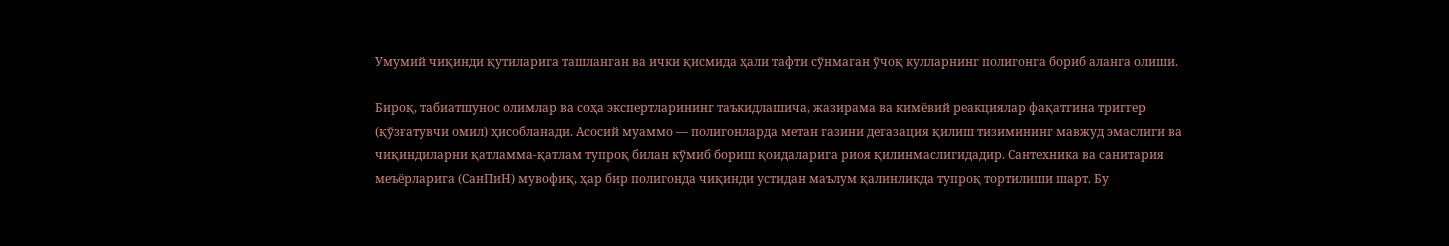Умумий чиқинди қутиларига ташланган ва ички қисмида ҳали тафти сўнмаган ўчоқ кулларнинг полигонга бориб аланга олиши.

Бироқ, табиатшунос олимлар ва соҳа экспертларининг таъкидлашича, жазирама ва кимёвий реакциялар фақатгина триггер (қўзғатувчи омил) ҳисобланади. Асосий муаммо — полигонларда метан газини дегазация қилиш тизимининг мавжуд эмаслиги ва чиқиндиларни қатламма-қатлам тупроқ билан кўмиб бориш қоидаларига риоя қилинмаслигидадир. Сантехника ва санитария меъёрларига (СанПиН) мувофиқ, ҳар бир полигонда чиқинди устидан маълум қалинликда тупроқ тортилиши шарт. Бу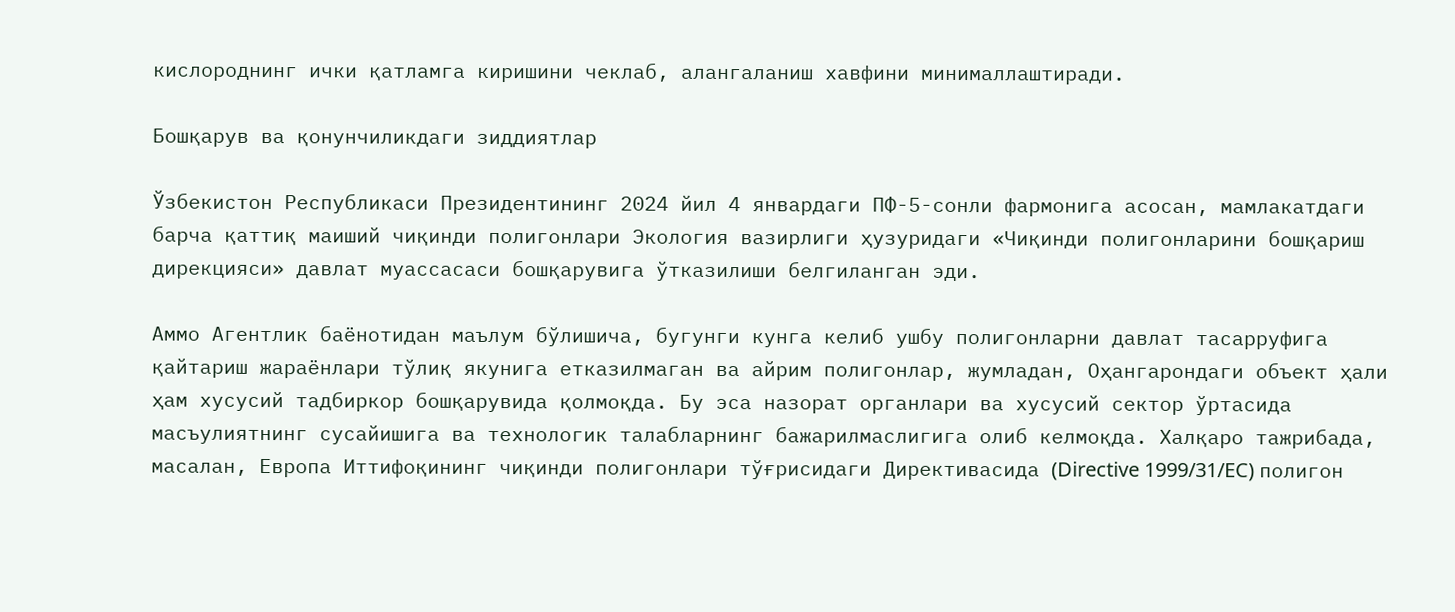кислороднинг ички қатламга киришини чеклаб, алангаланиш хавфини минималлаштиради.

Бошқарув ва қонунчиликдаги зиддиятлар

Ўзбекистон Республикаси Президентининг 2024 йил 4 январдаги ПФ-5-сонли фармонига асосан, мамлакатдаги барча қаттиқ маиший чиқинди полигонлари Экология вазирлиги ҳузуридаги «Чиқинди полигонларини бошқариш дирекцияси» давлат муассасаси бошқарувига ўтказилиши белгиланган эди.

Аммо Агентлик баёнотидан маълум бўлишича, бугунги кунга келиб ушбу полигонларни давлат тасарруфига қайтариш жараёнлари тўлиқ якунига етказилмаган ва айрим полигонлар, жумладан, Оҳангарондаги объект ҳали ҳам хусусий тадбиркор бошқарувида қолмоқда. Бу эса назорат органлари ва хусусий сектор ўртасида масъулиятнинг сусайишига ва технологик талабларнинг бажарилмаслигига олиб келмоқда. Халқаро тажрибада, масалан, Европа Иттифоқининг чиқинди полигонлари тўғрисидаги Директивасида (Directive 1999/31/EC) полигон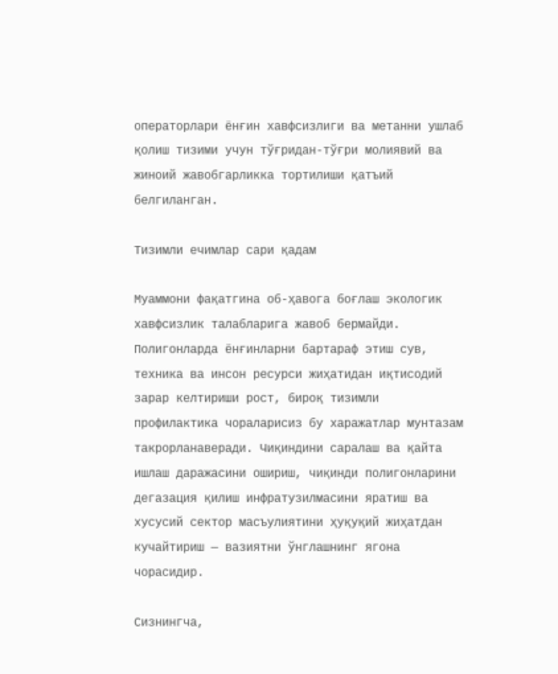операторлари ёнғин хавфсизлиги ва метанни ушлаб қолиш тизими учун тўғридан-тўғри молиявий ва жиноий жавобгарликка тортилиши қатъий белгиланган.

Тизимли ечимлар сари қадам

Муаммони фақатгина об-ҳавога боғлаш экологик хавфсизлик талабларига жавоб бермайди. Полигонларда ёнғинларни бартараф этиш сув, техника ва инсон ресурси жиҳатидан иқтисодий зарар келтириши рост, бироқ тизимли профилактика чораларисиз бу харажатлар мунтазам такрорланаверади. Чиқиндини саралаш ва қайта ишлаш даражасини ошириш, чиқинди полигонларини дегазация қилиш инфратузилмасини яратиш ва хусусий сектор масъулиятини ҳуқуқий жиҳатдан кучайтириш — вазиятни ўнглашнинг ягона чорасидир.

Сизнингча,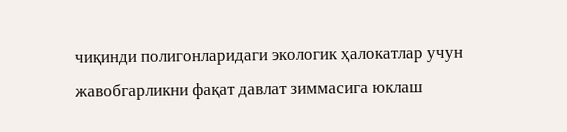чиқинди полигонларидаги экологик ҳалокатлар учун жавобгарликни фақат давлат зиммасига юклаш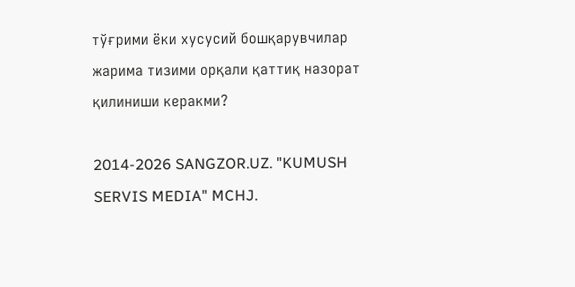тўғрими ёки хусусий бошқарувчилар жарима тизими орқали қаттиқ назорат қилиниши керакми?

2014-2026 SANGZOR.UZ. "KUMUSH SERVIS MEDIA" MCHJ.